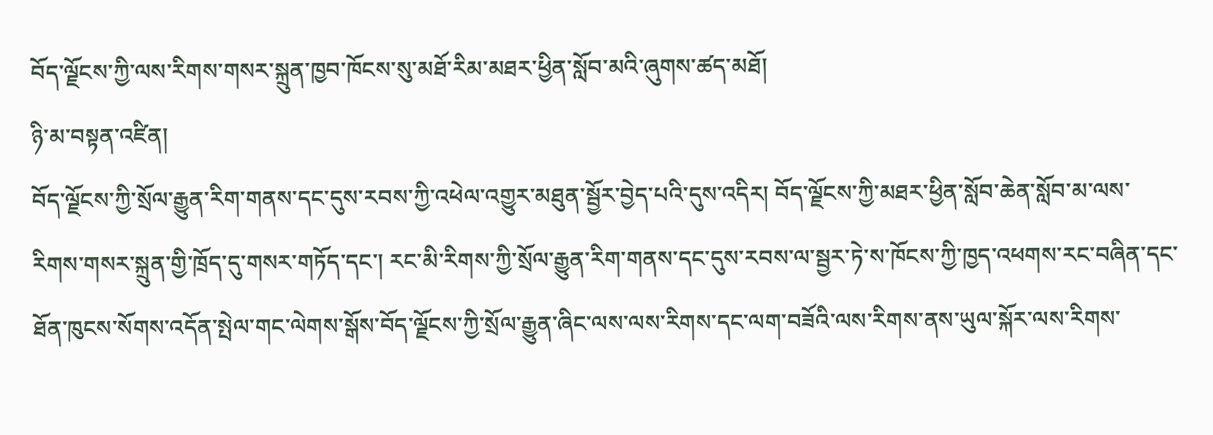བོད་ལྗོངས་ཀྱི་ལས་རིགས་གསར་སྐྲུན་ཁྱབ་ཁོངས་སུ་མཐོ་རིམ་མཐར་ཕྱིན་སློབ་མའི་ཞུགས་ཚད་མཐོ།
ཉི་མ་བསྟན་འཛིན།
བོད་ལྗོངས་ཀྱི་སྲོལ་རྒྱུན་རིག་གནས་དང་དུས་རབས་ཀྱི་འཕེལ་འགྱུར་མཐུན་སྦྱོར་བྱེད་པའི་དུས་འདིར། བོད་ལྗོངས་ཀྱི་མཐར་ཕྱིན་སློབ་ཆེན་སློབ་མ་ལས་རིགས་གསར་སྐྲུན་གྱི་ཁྲོད་དུ་གསར་གཏོད་དང་། རང་མི་རིགས་ཀྱི་སྲོལ་རྒྱུན་རིག་གནས་དང་དུས་རབས་ལ་སྦྱར་ཏེ་ས་ཁོངས་ཀྱི་ཁྱད་འཕགས་རང་བཞིན་དང་ཐོན་ཁུངས་སོགས་འདོན་སྤེལ་གང་ལེགས་སྒོས་བོད་ལྗོངས་ཀྱི་སྲོལ་རྒྱུན་ཞིང་ལས་ལས་རིགས་དང་ལག་བཟོའི་ལས་རིགས་ནས་ཡུལ་སྐོར་ལས་རིགས་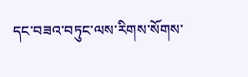དང་བཟའ་བཏུང་ལས་རིགས་སོགས་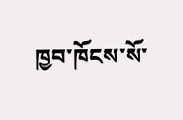ཁྱབ་ཁོངས་སོ་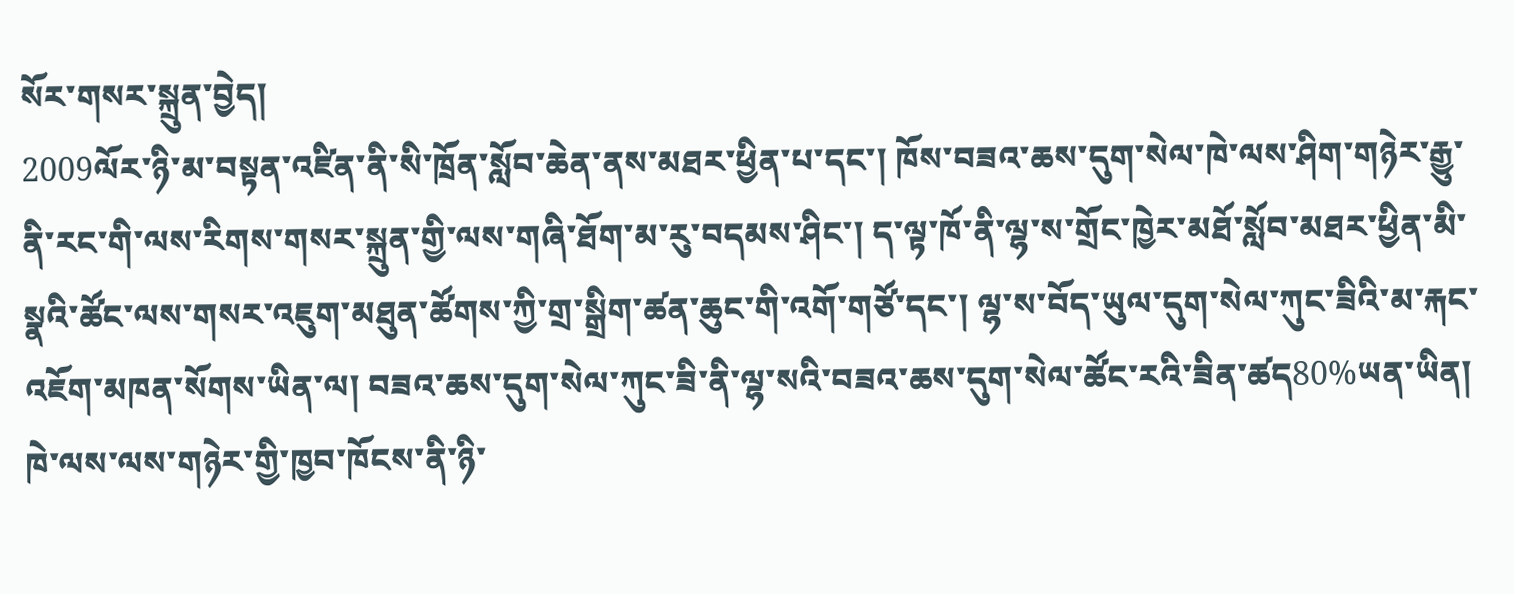སོར་གསར་སྐྲུན་བྱེད།
2009ལོར་ཉི་མ་བསྟན་འཛིན་ནི་སི་ཁྲོན་སློབ་ཆེན་ནས་མཐར་ཕྱིན་པ་དང་། ཁོས་བཟའ་ཆས་དུག་སེལ་ཁེ་ལས་ཤིག་གཉེར་རྒྱུ་ནི་རང་གི་ལས་རིགས་གསར་སྐྲུན་གྱི་ལས་གཞི་ཐོག་མ་རུ་བདམས་ཤིང་། ད་ལྟ་ཁོ་ནི་ལྷ་ས་གྲོང་ཁྱེར་མཐོ་སློབ་མཐར་ཕྱིན་མི་སྣའི་ཚོང་ལས་གསར་འཇུག་མཐུན་ཚོགས་ཀྱི་གྲ་སྒྲིག་ཚན་ཆུང་གི་འགོ་གཙོ་དང་། ལྷ་ས་བོད་ཡུལ་དུག་སེལ་ཀུང་ཟིའི་མ་རྐང་འཇོག་མཁན་སོགས་ཡིན་ལ། བཟའ་ཆས་དུག་སེལ་ཀུང་ཟི་ནི་ལྷ་སའི་བཟའ་ཆས་དུག་སེལ་ཚོང་རའི་ཟིན་ཚད80%ཡན་ཡིན། ཁེ་ལས་ལས་གཉེར་གྱི་ཁྱབ་ཁོངས་ནི་ཉི་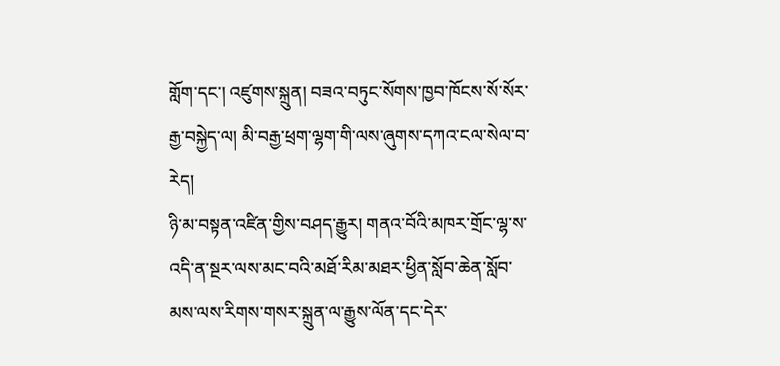གློག་དང་། འཛུགས་སྐྲུན། བཟའ་བཏུང་སོགས་ཁྱབ་ཁོངས་སོ་སོར་རྒྱ་བསྐྱེད་ལ། མི་བརྒྱ་ཕྲག་ལྷག་གི་ལས་ཞུགས་དཀའ་ངལ་སེལ་བ་རེད།
ཉི་མ་བསྟན་འཛིན་གྱིས་བཤད་རྒྱུར། གནའ་བོའི་མཁར་གྲོང་ལྷ་ས་འདི་ན་སྔར་ལས་མང་བའི་མཐོ་རིམ་མཐར་ཕྱིན་སློབ་ཆེན་སློབ་མས་ལས་རིགས་གསར་སྐྲུན་ལ་རྒྱུས་ལོན་དང་དེར་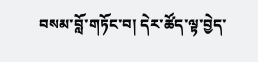བསམ་བློ་གཏོང་བ། དེར་ཚོད་ལྟ་བྱེད་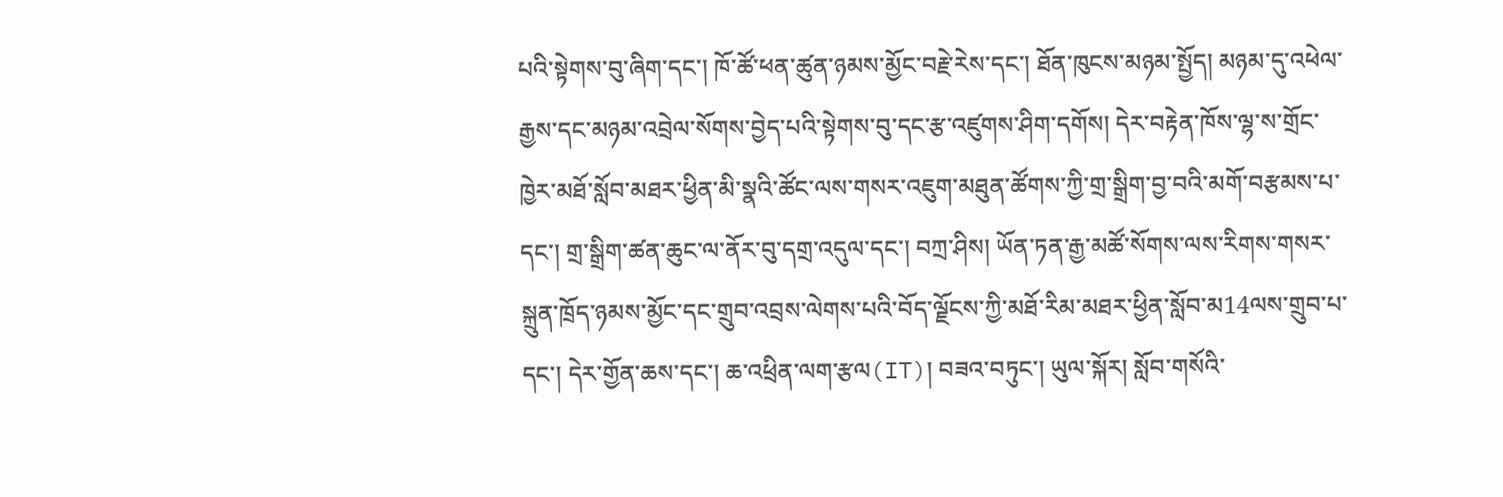པའི་སྟེགས་བུ་ཞིག་དང་། ཁོ་ཚོ་ཕན་ཚུན་ཉམས་མྱོང་བརྗེ་རེས་དང་། ཐོན་ཁུངས་མཉམ་སྤྱོད། མཉམ་དུ་འཕེལ་རྒྱས་དང་མཉམ་འབྲེལ་སོགས་བྱེད་པའི་སྟེགས་བུ་དང་རྩ་འཛུགས་ཤིག་དགོས། དེར་བརྟེན་ཁོས་ལྷ་ས་གྲོང་ཁྱེར་མཐོ་སློབ་མཐར་ཕྱིན་མི་སྣའི་ཚོང་ལས་གསར་འཇུག་མཐུན་ཚོགས་ཀྱི་གྲ་སྒྲིག་བྱ་བའི་མགོ་བརྩམས་པ་དང་། གྲ་སྒྲིག་ཚན་ཆུང་ལ་ནོར་བུ་དགྲ་འདུལ་དང་། བཀྲ་ཤིས། ཡོན་ཏན་རྒྱ་མཚོ་སོགས་ལས་རིགས་གསར་སྐྲུན་ཁྲོད་ཉམས་མྱོང་དང་གྲུབ་འབྲས་ལེགས་པའི་བོད་ལྗོངས་ཀྱི་མཐོ་རིམ་མཐར་ཕྱིན་སློབ་མ14ལས་གྲུབ་པ་དང་། དེར་གྱོན་ཆས་དང་། ཆ་འཕྲིན་ལག་རྩལ(IT)། བཟའ་བཏུང་། ཡུལ་སྐོར། སློབ་གསོའི་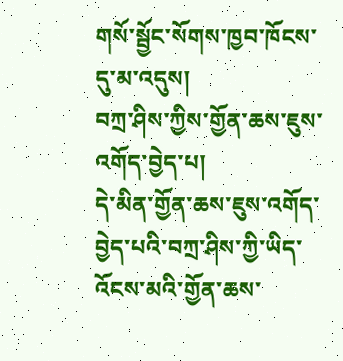གསོ་སྦྱོང་སོགས་ཁྱབ་ཁོངས་དུ་མ་འདུས།
བཀྲ་ཤིས་ཀྱིས་གྱོན་ཆས་ཇུས་འགོད་བྱེད་པ།
དེ་མིན་གྱོན་ཆས་ཇུས་འགོད་བྱེད་པའི་བཀྲ་ཤིས་ཀྱི་ཡིད་འོངས་མའི་གྱོན་ཆས་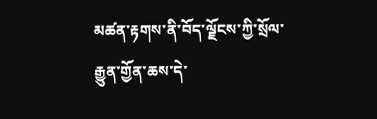མཚན་རྟགས་ནི་བོད་ལྗོངས་ཀྱི་སྲོལ་རྒྱུན་གྱོན་ཆས་དེ་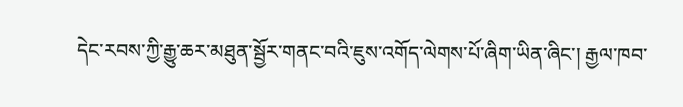དེང་རབས་ཀྱི་རྒྱུ་ཆར་མཐུན་སྦྱོར་གནང་བའི་ཇུས་འགོད་ལེགས་པོ་ཞིག་ཡིན་ཞིང་། རྒྱལ་ཁབ་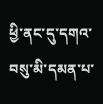ཕྱི་ནང་དུ་དགའ་བསུ་མི་དམན་པ་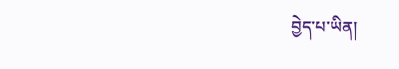བྱེད་པ་ཡིན།